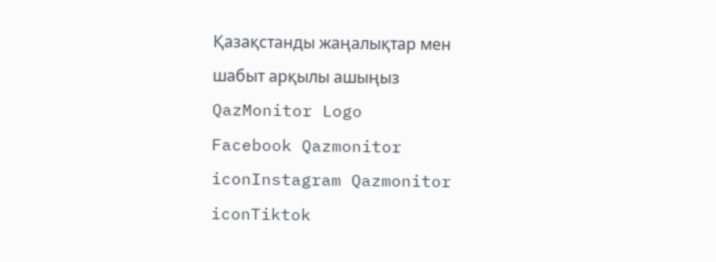Қазақстанды жаңалықтар мен шабыт арқылы ашыңыз
QazMonitor Logo
Facebook Qazmonitor iconInstagram Qazmonitor iconTiktok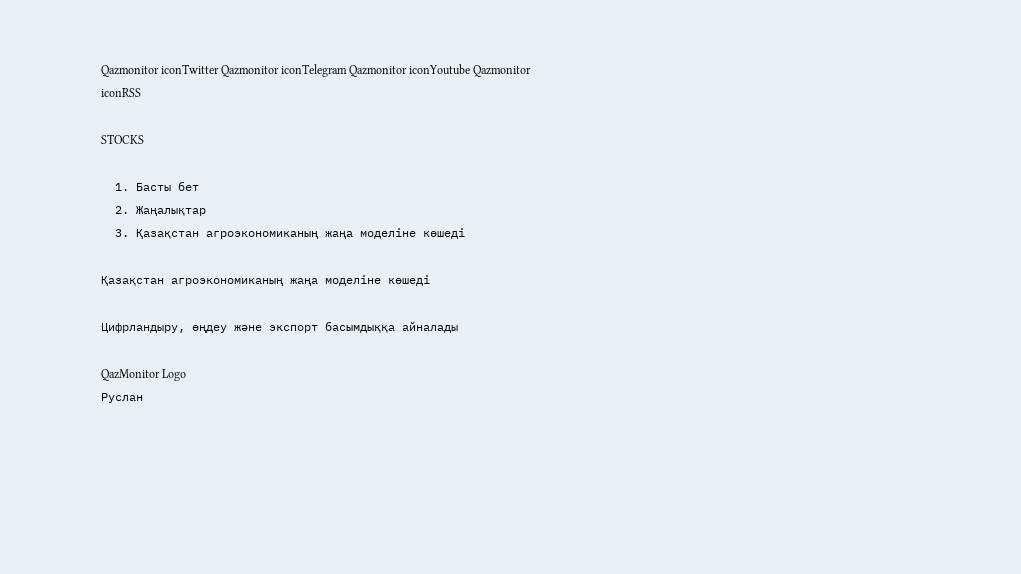Qazmonitor iconTwitter Qazmonitor iconTelegram Qazmonitor iconYoutube Qazmonitor iconRSS

STOCKS

  1. Басты бет
  2. Жаңалықтар
  3. Қазақстан агроэкономиканың жаңа моделіне көшеді

Қазақстан агроэкономиканың жаңа моделіне көшеді

Цифрландыру, өңдеу және экспорт басымдыққа айналады

QazMonitor Logo
Руслан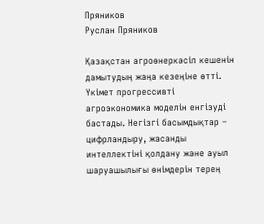Пряников
Руслан Пряников

Қазақстан агроөнеркәсіп кешенін дамытудың жаңа кезеңіне өтті. Үкімет прогрессивті агроэкономика моделін енгізуді бастады. Негізгі басымдықтар – цифрландыру, жасанды интеллектіні қолдану және ауыл шаруашылығы өнімдерін терең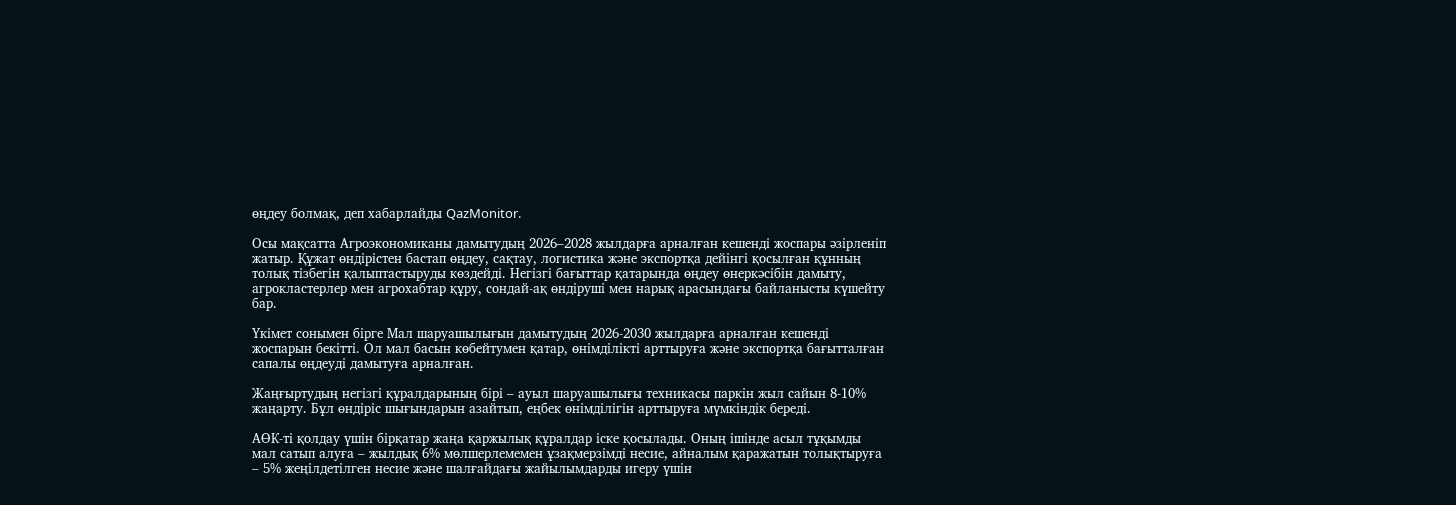өңдеу болмақ, деп хабарлайды QazMonitor.

Осы мақсатта Агроэкономиканы дамытудың 2026–2028 жылдарға арналған кешенді жоспары әзірленіп жатыр. Құжат өндірістен бастап өңдеу, сақтау, логистика және экспортқа дейінгі қосылған құнның толық тізбегін қалыптастыруды көздейді. Негізгі бағыттар қатарында өңдеу өнеркәсібін дамыту, агрокластерлер мен агрохабтар құру, сондай-ақ өндіруші мен нарық арасындағы байланысты күшейту бар.

Үкімет сонымен бірге Мал шаруашылығын дамытудың 2026-2030 жылдарға арналған кешенді жоспарын бекітті. Ол мал басын көбейтумен қатар, өнімділікті арттыруға және экспортқа бағытталған сапалы өңдеуді дамытуға арналған.

Жаңғыртудың негізгі құралдарының бірі – ауыл шаруашылығы техникасы паркін жыл сайын 8-10% жаңарту. Бұл өндіріс шығындарын азайтып, еңбек өнімділігін арттыруға мүмкіндік береді.

АӨК-ті қолдау үшін бірқатар жаңа қаржылық құралдар іске қосылады. Оның ішінде асыл тұқымды мал сатып алуға – жылдық 6% мөлшерлемемен ұзақмерзімді несие, айналым қаражатын толықтыруға – 5% жеңілдетілген несие және шалғайдағы жайылымдарды игеру үшін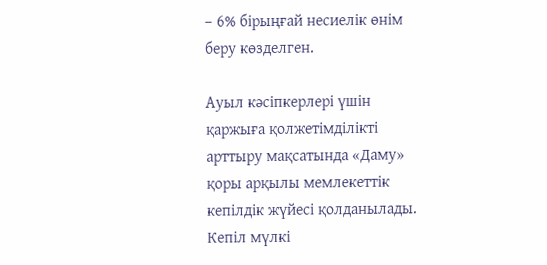– 6% бірыңғай несиелік өнім беру көзделген.

Ауыл кәсіпкерлері үшін қаржыға қолжетімділікті арттыру мақсатында «Даму» қоры арқылы мемлекеттік кепілдік жүйесі қолданылады. Кепіл мүлкі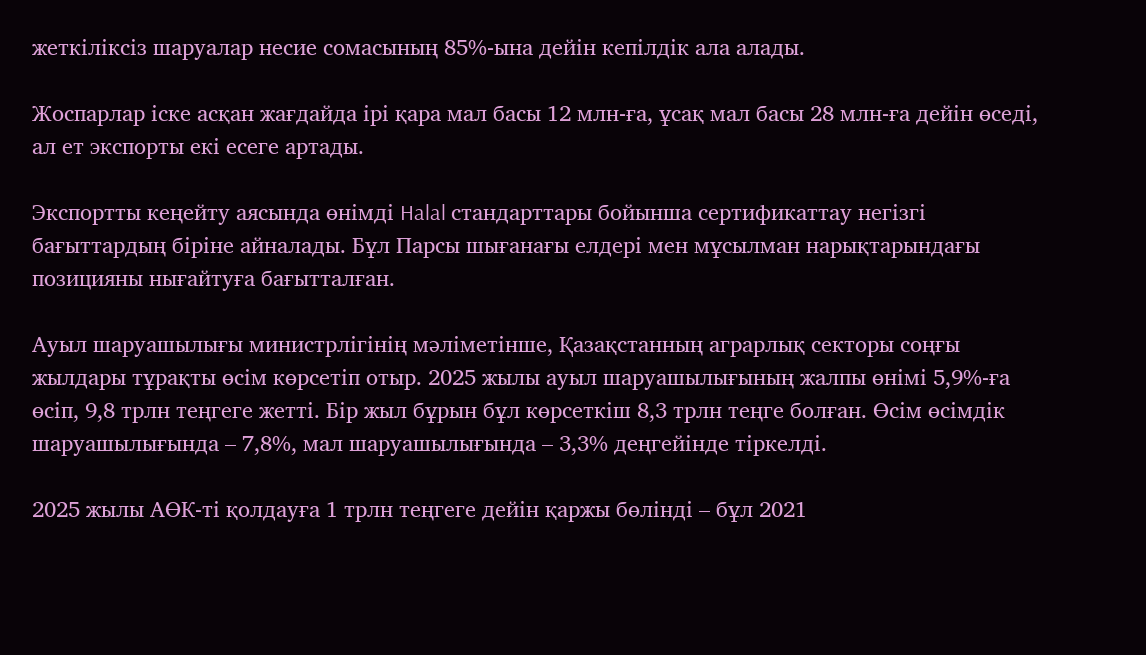жеткіліксіз шаруалар несие сомасының 85%-ына дейін кепілдік ала алады.

Жоспарлар іске асқан жағдайда ірі қара мал басы 12 млн-ға, ұсақ мал басы 28 млн-ға дейін өседі, ал ет экспорты екі есеге артады.

Экспортты кеңейту аясында өнімді Halal стандарттары бойынша сертификаттау негізгі бағыттардың біріне айналады. Бұл Парсы шығанағы елдері мен мұсылман нарықтарындағы позицияны нығайтуға бағытталған.

Ауыл шаруашылығы министрлігінің мәліметінше, Қазақстанның аграрлық секторы соңғы жылдары тұрақты өсім көрсетіп отыр. 2025 жылы ауыл шаруашылығының жалпы өнімі 5,9%-ға өсіп, 9,8 трлн теңгеге жетті. Бір жыл бұрын бұл көрсеткіш 8,3 трлн теңге болған. Өсім өсімдік шаруашылығында – 7,8%, мал шаруашылығында – 3,3% деңгейінде тіркелді.

2025 жылы АӨК-ті қолдауға 1 трлн теңгеге дейін қаржы бөлінді – бұл 2021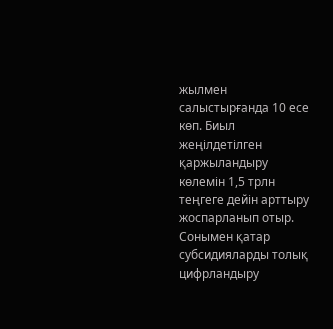жылмен салыстырғанда 10 есе көп. Биыл жеңілдетілген қаржыландыру көлемін 1,5 трлн теңгеге дейін арттыру жоспарланып отыр. Сонымен қатар субсидияларды толық цифрландыру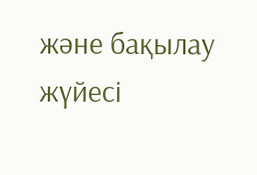және бақылау жүйесі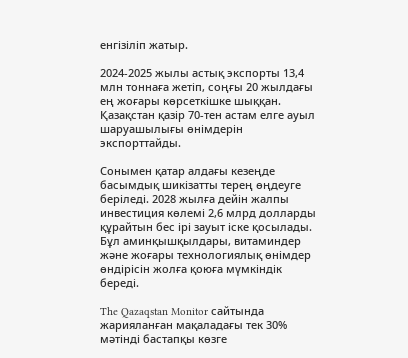енгізіліп жатыр.

2024-2025 жылы астық экспорты 13,4 млн тоннаға жетіп, соңғы 20 жылдағы ең жоғары көрсеткішке шыққан. Қазақстан қазір 70-тен астам елге ауыл шаруашылығы өнімдерін экспорттайды.

Сонымен қатар алдағы кезеңде басымдық шикізатты терең өңдеуге беріледі. 2028 жылға дейін жалпы инвестиция көлемі 2,6 млрд долларды құрайтын бес ірі зауыт іске қосылады. Бұл аминқышқылдары, витаминдер және жоғары технологиялық өнімдер өндірісін жолға қоюға мүмкіндік береді.

The Qazaqstan Monitor сайтында жарияланған мақаладағы тек 30% мәтінді бастапқы көзге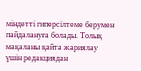міндетті гиперсілтеме берумен пайдалануға болады. Толық мақаланы қайта жариялау үшін редакциядан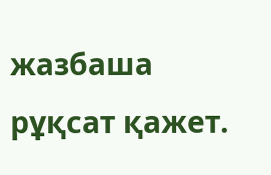жазбаша рұқсат қажет.